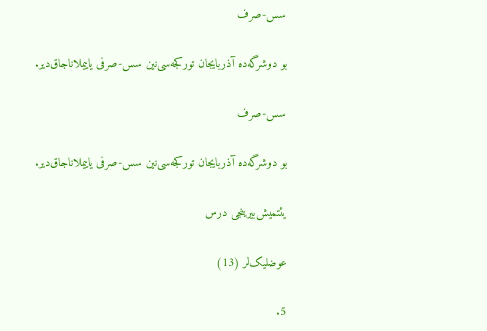سس-صرف

بو دوشرگه‌ده آذربایجان تورکجه‌سی‌نین سس-صرفی یاییملاناجاق‌دیر.

سس-صرف

بو دوشرگه‌ده آذربایجان تورکجه‌سی‌نین سس-صرفی یاییملاناجاق‌دیر.

یئتمیش‌بیرینجى درس

عوضلیک‌لر (13)

5.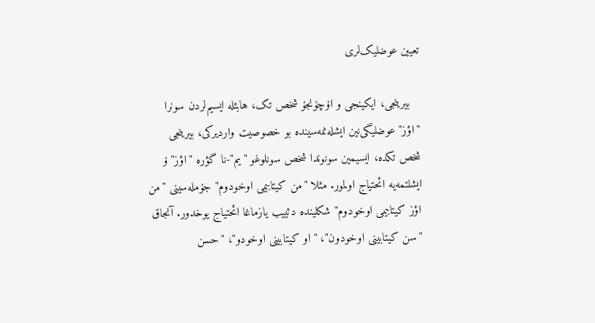تعیین عوضلیک‌لرى

   بیرینجی، ایکینجی و اۆچۆنجۆ شخص تک، هابئله ایسیم‌لردن سونرا "اؤز" عوضلیگی‌نین ایشله‌نمه‌سینده بو خصوصیت واردیرکى، بیرینجى شخص تکده، ایسیمین سونوندا شخص سونلوغو "یم"-نا گؤره "اؤز"ۆ ایشلتمه‌یه ائحتیاج اولمور. مثلا "من کیتابیمى اوخودوم" جۆمله‌سینى "من اؤز کیتابیمى اوخودوم" شکلینده دئییب یازماغا ائحتیاج یوخدور. آنجاق "سن کیتابینى اوخودون"، "او کیتابینى اوخودو"، "حسن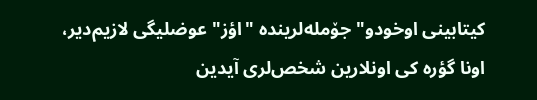کیتابینى اوخودو" جۆمله‌لرینده "اؤز" عوضلیگى لازیم‌دیر، اونا گؤره کى اونلارین شخص‌لرى آیدین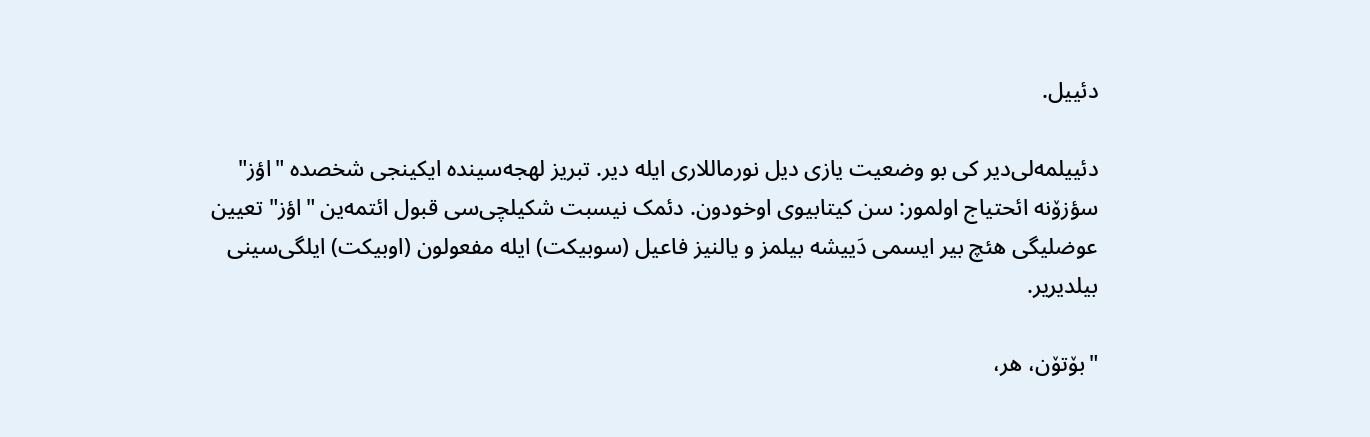دئییل.

دئییلمه‌لی‌دیر کى بو وضعیت یازى دیل نورماللارى ایله دیر. تبریز لهجه‌سینده ایکینجى شخصده "اؤز" سؤزۆنه ائحتیاج اولمور: سن کیتابیوى اوخودون. دئمک نیسبت شکیلچی‌سی قبول ائتمه‌ین "اؤز" تعیین عوضلیگى هئچ بیر ایسمى دَییشه بیلمز و یالنیز فاعیل (سوبیکت) ایله مفعولون (اوبیکت) ایلگی‌سینى بیلدیریر.

"بۆتۆن، هر،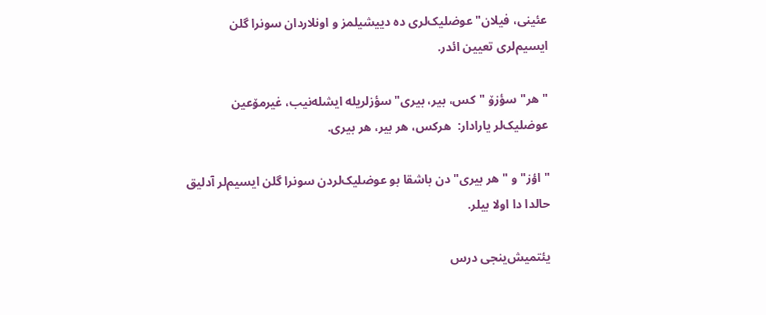عئینى، فیلان" عوضلیک‌لرى ده دییشیلمز و اونلاردان سونرا گلن ایسیم‌لرى تعیین ائدر.

"هر" سؤزۆ "کس، بیر، بیرى" سؤزلریله ایشله‌نیب، غیرمۆعین عوضلیک‌لر یارادار:  هرکس، هر بیر، هر بیرى.

"اؤز" و "هر بیرى"دن باشقا بو عوضلیک‌لردن سونرا گلن ایسیم‌لر آدلیق حالدا دا اولا بیلر.

یئتمیش‌ینجى درس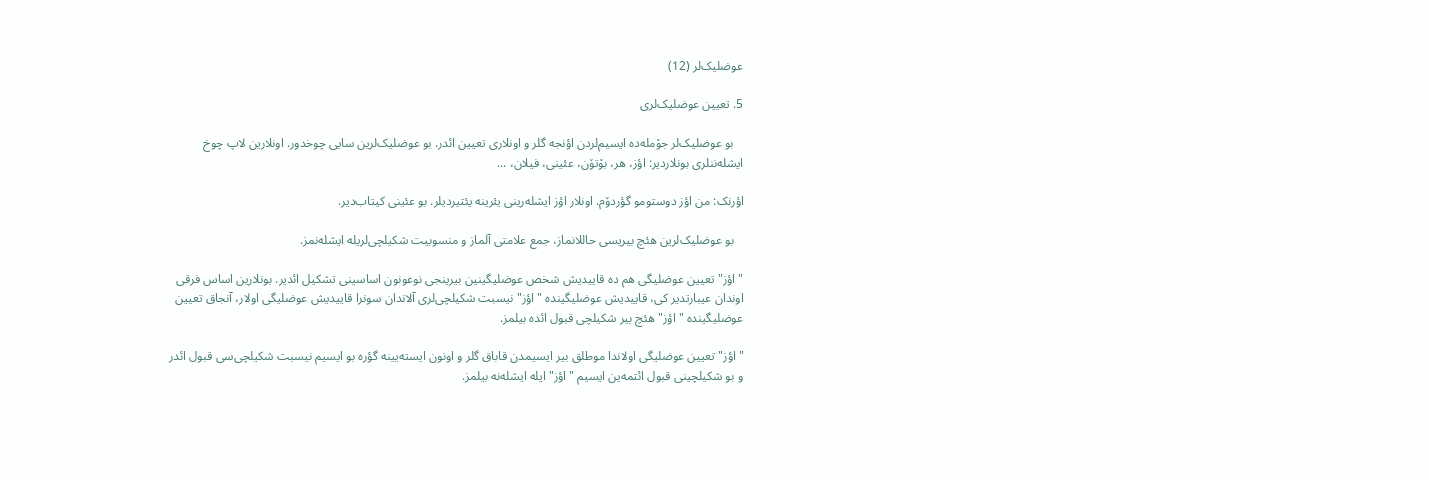عوضلیک‌لر (12)

5. تعیین عوضلیک‌لرى

   بو عوضلیک‌لر جۆمله‌ده ایسیم‌لردن اؤنجه گلر و اونلارى تعیین ائدر. بو عوضلیک‌لرین سایى چوخدور. اونلارین لاپ چوخ ایشله‌ننلرى بونلاردیر: اؤز، هر، بۆتۆن، عئینى، فیلان، ...

اؤرنک: من اؤز دوستومو گؤردۆم. اونلار اؤز ایشله‌رینى یئرینه یئتیردیلر. بو عئینى کیتاب‌دیر.

   بو عوضلیک‌لرین هئچ بیریسى حاللانماز، جمع علامتى آلماز و منسوبیت شکیلچی‌لریله ایشله‌نمز.

"اؤز" تعیین عوضلیگى هم ده قاییدیش شخص عوضلیگینین بیرینجى نوعونون اساسینى تشکیل ائدیر. بونلارین اساس فرقى اوندان عیبارتدیر کی، قاییدیش عوضلیگینده "اؤز" نیسبت شکیلچی‌لرى آلاندان سونرا قاییدیش عوضلیگى اولار، آنجاق تعیین عوضلیگینده "اؤز" هئچ بیر شکیلچى قبول ائده بیلمز.

"اؤز" تعیین عوضلیگى اولاندا موطلق بیر ایسیمدن قاباق گلر و اونون ایسته‌یینه گؤره بو ایسیم نیسبت شکیلچی‌سی قبول ائدر و بو شکیلچینى قبول ائتمه‌ین ایسیم "اؤز" ایله ایشله‌نه بیلمز.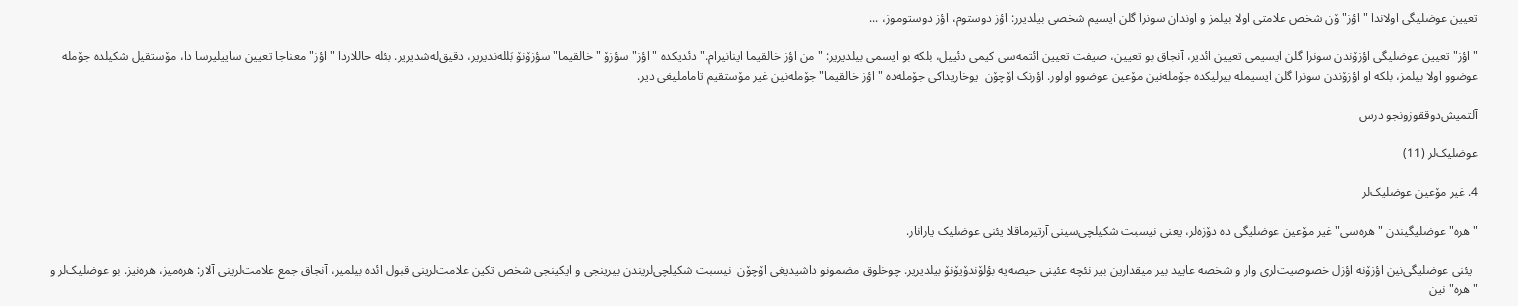تعیین عوضلیگى اولاندا "اؤز"ۆن شخص علامتى اولا بیلمز و اوندان سونرا گلن ایسیم شخصى بیلدیرر: اؤز دوستوم، اؤز دوستوموز، ...

"اؤز" تعیین عوضلیگى اؤزۆندن سونرا گلن ایسیمى تعیین ائدیر، آنجاق بو تعیین، صیفت تعیین ائتمه‌سى کیمى دئییل، بلکه بو ایسمى بیلدیریر: "من اؤز خالقیما اینانیرام." دئدیکده "اؤز" سؤزۆ "خالقیما" سؤزۆنۆ بَلله‌ندیریر، دقیق‌له‌شدیریر. بئله حاللاردا "اؤز" معناجا تعیین ساییلیرسا دا، مۆستقیل شکیلده جۆمله  عوضوو اولا بیلمز، بلکه او اؤزۆندن سونرا گلن ایسیمله بیرلیکده جۆمله‌نین مۆعین عوضوو اولور. اؤرنک اۆچۆن  یوخاریداکى جۆمله‌ده "اؤز خالقیما" جۆمله‌نین غیر مۆستقیم تاماملیغى دیر.

آلتمیش‌دوققوزونجو درس

عوضلیک‌لر (11)

4. غیر مۆعین عوضلیک‌لر

"هره" عوضلیگیندن "هره‌سى" غیر مۆعین عوضلیگى ده دۆزه‌لر، یعنى نیسبت شکیلچی‌سینى آرتیرماقلا یئنی عوضلیک یارانار.

  یئنی عوضلیگی‌نین اؤزۆنه اؤزل خصوصیت‌لرى وار و شخصه عایید بیر میقدارین بیر نئچه عئینى حیصه‌یه بؤلۆندۆیۆنۆ بیلدیریر. چوخلوق مضمونو داشیدیغى اۆچۆن  نیسبت شکیلچی‌لریندن بیرینجى و ایکینجى شخص تکین علامت‌لرینى قبول ائده بیلمیر، آنجاق جمع علامت‌لرینى آلار: هره‌میز، هره‌نیز. بو عوضلیک‌لر و "هره" نین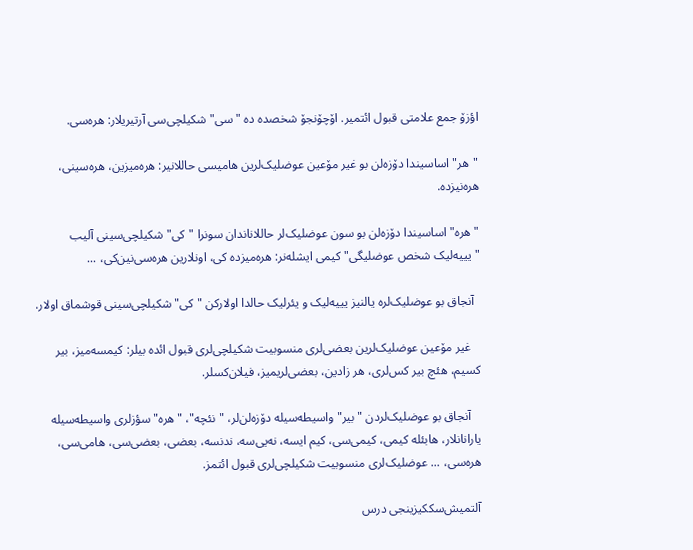اؤزۆ جمع علامتى قبول ائتمیر. اۆچۆنجۆ شخصده ده "سى" شکیلچی‌سی آرتیریلار: هره‌سى.

"هر" اساسیندا دۆزه‌لن بو غیر مۆعین عوضلیک‌لرین هامیسى حاللانیر: هره‌میزین، هره‌سینى، هره‌نیزده.

"هره" اساسیندا دۆزه‌لن بو سون عوضلیک‌لر حاللاناندان سونرا "کى" شکیلچی‌سینى آلیب "یییه‌لیک شخص عوضلیگى" کیمى ایشله‌نر: هره‌میزده کى، اونلارین هره‌سی‌نین‌کى، ...

  آنجاق بو عوضلیک‌لره یالنیز یییه‌لیک و یئرلیک حالدا اولارکن "کى" شکیلچی‌سینى قوشماق اولار.

   غیر مۆعین عوضلیک‌لرین بعضی‌لرى منسوبیت شکیلچی‌لرى قبول ائده بیلر: کیمسه‌میز، بیر کسیم، هئچ بیر کس‌لرى، هر زادین، بعضی‌لریمیز، فیلان‌کسلر.

   آنجاق بو عوضلیک‌‌لردن "بیر" واسیطه‌سیله دۆزه‌لن‌لر، "نئچه"، "هره" سؤزلرى واسیطه‌سیله یارانانلار، هابئله کیمى، کیمی‌سى، کیم ایسه، نه‌یى‌سه، ندنسه، بعضى، بعضی‌سى، هامی‌سى، هره‌سى، ... عوضلیک‌لرى منسوبیت شکیلچی‌لرى قبول ائتمز.

آلتمیش‌سککیزینجى درس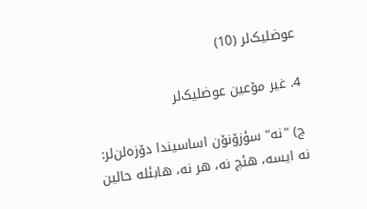عوضلیک‌لر (10)

4. غیر مۆعین عوضلیک‌لر

ج) "نه" سؤزۆنۆن اساسیندا دۆزه‌لن‌لر: نه ایسه، هئچ نه، هر نه، هابئله حالین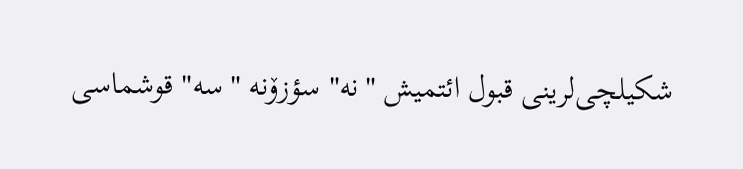شکیلچی‌لرینى قبول ائتمیش "نه" سؤزۆنه "سه" قوشماسى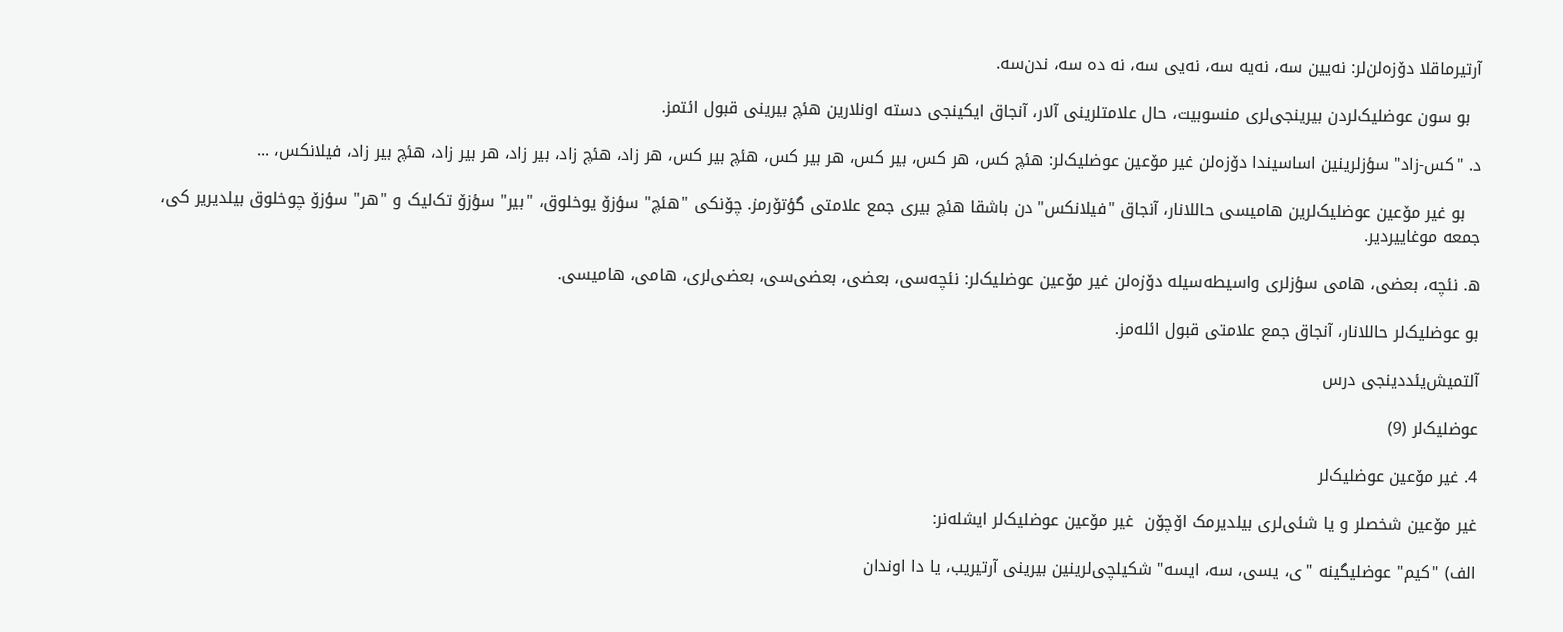آرتیرماقلا دۆزه‌لن‌لر: نه‌یین ‌سه، نه‌یه سه، نه‌یى سه، نه ده سه، ندن‌سه.

  بو سون عوضلیک‌لردن بیرینجی‌لری منسوبیت، حال علامتلرینى آلار، آنجاق ایکینجى دسته اونلارین هئچ بیرینى قبول ائتمز.

د. "کس-زاد" سؤزلرینین اساسیندا دۆزه‌لن غیر مۆعین عوضلیک‌لر: هئچ کس، هر کس، بیر کس، هر بیر کس، هئچ بیر کس، هر زاد، هئچ زاد، بیر زاد، هر بیر زاد، هئچ بیر زاد، فیلانکس، ...

   بو غیر مۆعین عوضلیک‌لرین هامیسى حاللانار، آنجاق "فیلانکس"دن باشقا هئچ بیری جمع علامتى گؤتۆرمز. چۆنکى "هئچ" سؤزۆ یوخلوق، "بیر" سؤزۆ تک‌لیک و "هر" سؤزۆ چوخلوق بیلدیریر کى، جمعه موغاییردیر.

ه. نئچه، بعضى، هامى سؤزلرى واسیطه‌سیله دۆزه‌لن غیر مۆعین عوضلیک‌لر: نئچه‌سى، بعضى، بعضی‌سى، بعضی‌لرى، هامی، هامیسی.

بو عوضلیک‌لر حاللانار، آنجاق جمع علامتى قبول ائله‌مز.

آلتمیش‌یئددینجى درس

عوضلیک‌لر (9)

4. غیر مۆعین عوضلیک‌لر

غیر مۆعین شخصلر و یا شئی‌لرى بیلدیرمک اۆچۆن  غیر مۆعین عوضلیک‌لر ایشله‌نر:

الف) "کیم" عوضلیگینه "ى، یسى، سه، ایسه" شکیلچی‌لرینین بیرینى آرتیریب، یا دا اوندان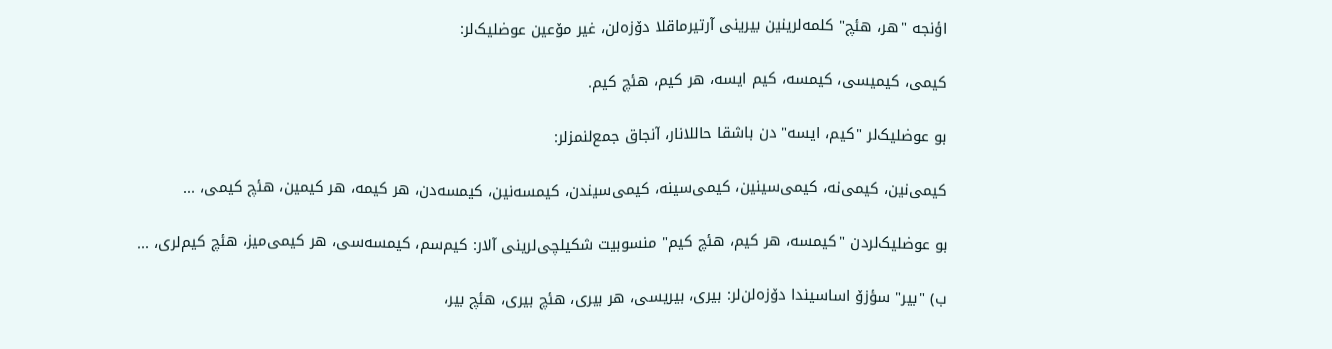اؤنجه "هر، هئچ" کلمه‌لرینین بیرینى آرتیرماقلا دۆزه‌لن، غیر مۆعین عوضلیک‌لر:

کیمى، کیمیسى، کیمسه، کیم ایسه، هر کیم، هئچ کیم.

بو عوضلیک‌لر "کیم، ایسه" دن باشقا حاللانار، آنجاق جمع‌لنمزلر:

کیمی‌نین، کیمی‌نه، کیمی‌سینین، کیمی‌سینه، کیمی‌سیندن، کیمسه‌نین، کیمسه‌دن، هر کیمه، هر کیمین، هئچ کیمى، ...

بو عوضلیک‌لردن "کیمسه، هر کیم، هئچ کیم" منسوبیت شکیلچی‌لرینى آلار: کیم‌سم، کیمسه‌سى، هر کیمی‌میز، هئچ کیم‌لرى، ...

ب) "بیر" سؤزۆ اساسیندا دۆزه‌لن‌لر: بیرى، بیریسى، هر بیرى، هئچ بیرى، هئچ بیر،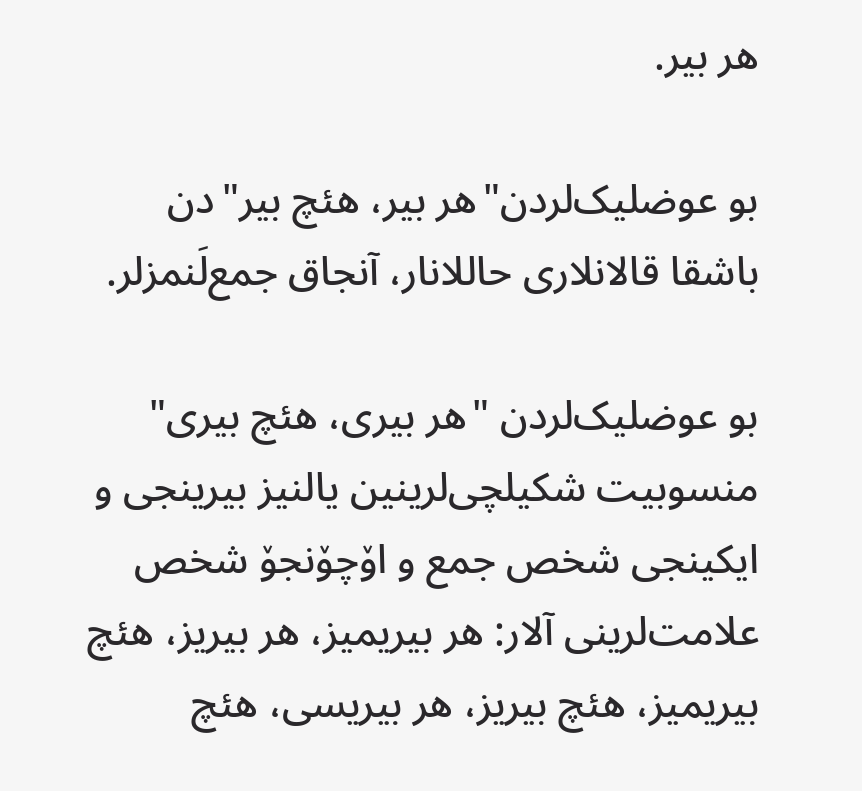هر بیر.

بو عوضلیک‌لردن"هر بیر، هئچ بیر"دن باشقا قالانلارى حاللانار، آنجاق جمع‌لَنمزلر.

بو عوضلیک‌لردن "هر بیرى، هئچ بیرى" منسوبیت شکیلچی‌لرینین یالنیز بیرینجى و ایکینجى شخص جمع و اۆچۆنجۆ شخص علامت‌لرینى آلار: هر بیریمیز، هر بیریز، هئچ بیریمیز، هئچ بیریز، هر بیریسى، هئچ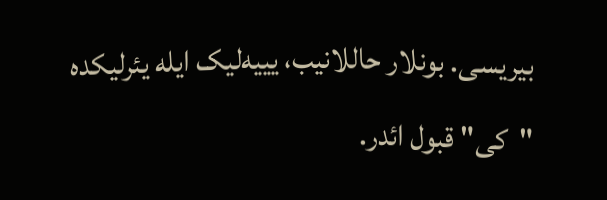بیریسى. بونلار حاللانیب، یییه‌لیک ایله یئرلیکده "کى" قبول ائدر.